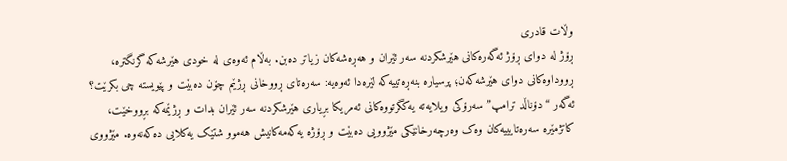وڵات قادری
ڕۆژ لە دوای ڕۆژ ئەگەرەکانی هێرشکردنە سەر ئێران و هەڕەشەکان زیاتر دەبن. بەڵام ئەوەی لە خودی هێرشەکە گرنگترە، ڕووداوەکانی دوای هێرشەکەن؛ پرسیارە بنەڕەتییەکە لێرەدا ئەوەیە: سەرەتای ڕووخانی ڕژێم چۆن دەبێت و پێویستە چی بکرێت؟
ئەگەر “دۆناڵد ترامپ” سەرۆکی ویلایەتە یەکگرتووەکانی ئەمریکا بڕیاری هێرشکردنە سەر ئێران بدات و ڕژێمەکە بڕووخێت، کاتژمێرە سەرەتایییەکان وەک وەرچەرخانێکی مێژوویی دەبێت و ڕۆژە یەکەمەکانیش هەموو شتێک یەکلایی دەکەنەوە. مێژووی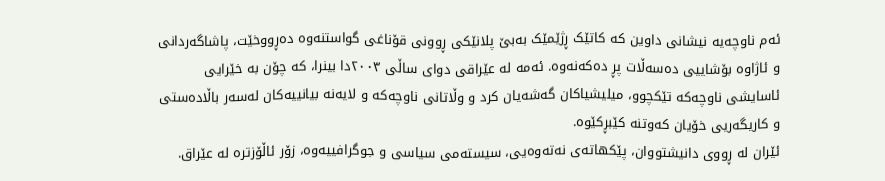ئەم ناوچەیە نیشانی داوین کە کاتێک ڕژێمێک بەبێ پلانێکی ڕوونی قۆناغی گواستنەوە دەڕووخێت، پاشاگەردانی و ئاژاوە بۆشاییی دەسەڵات پڕ دەکەنەوە. ئەمە لە عێراقی دوای ساڵی ٢٠٠٣دا بینرا، کە چۆن بە خێرایی ئاسایشی ناوچەکە تێکچوو، میلیشیاکان گەشەیان کرد و وڵاتانی ناوچەکە و لایەنە بیانییەکان لەسەر باڵادەستی و کاریگەریی خۆیان کەوتنە کێبڕکێوە.
ئێران لە ڕووی دانیشتووان، پێکهاتەی نەتەوەیی، سیستەمی سیاسی و جوگرافییەوە، زۆر ئاڵۆزترە لە عێراق.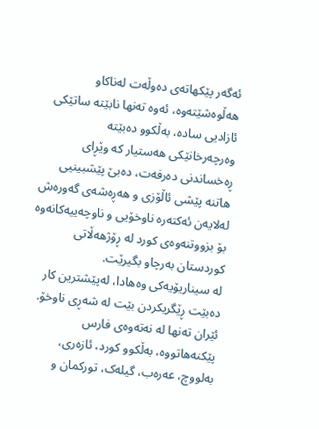ئەگەر پێکهاتەی دەوڵەت لەناکاو هەڵوەشێتەوە، ئەوە تەنها نابێتە ساتێکی ئازادیی سادە، بەڵکوو دەبێتە وەرچەرخانێکی هەستیار کە وێڕای ڕەخساندنی دەرفەت، دەبێ پێشبینیی هاتنە پێشی ئاڵۆزی و هەڕەشەی گەورەش لەلایەن ئەکتەرە ناوخۆیی و ناوچەییەکانەوە بۆ بزووتنەوەی کورد لە ڕۆژهەڵاتی کوردستان بەرچاو بگیرێت.
لە سیناریۆیەکی وەهادا، لەپێشترین کار دەبێت ڕێگریکردن بێت لە شەڕی ناوخۆ. ئێران تەنها لە نەتەوەی فارس پێکنەهاتووە، بەڵکوو کورد، ئازەری، بەلووچ، عەرەب، گیلەک، تورکمان و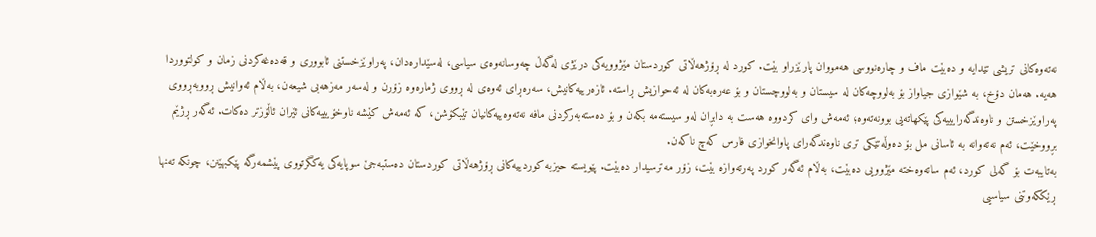نەتەوەکانی تریشی تێدایە و دەبێت ماف و چارەنووسی هەمووان پارێزراو بێت. کورد لە ڕۆژهەڵاتی کوردستان مێژوویەکی درێژی لەگەڵ چەوسانەوەی سیاسی، لەسێدارەدان، پەراوێزخستنی ئابووری و قەدەغەکردنی زمان و کولتووردا هەیە. هەمان دۆخ، بە شێوازی جیاواز بۆ بەلووچەکان لە سیستان و بەلووچستان و بۆ عەرەبەکان لە ئەحوازیش ڕاستە. ئازەرییەکانیش، سەرەڕای ئەوەی لە ڕووی ژمارەوە زۆرن و لەسەر مەزهەبی شیعەن، بەڵام ئەوانیش ڕووبەڕووی پەراوێزخستن و ناوەندگەرایییەکی پێکهاتەیی بوونەتەوە؛ ئەمەش وای کردووە هەست بە دابڕان لەو سیستەمە بکەن و بۆ دەستەبەرکردنی مافە نەتەوەییەکانیان تێبکۆشن، کە ئەمەش کێشە ناوخۆیییەکانی ئێران ئاڵۆزتر دەکات. ئەگەر ڕژێم بڕووخێت، ئەم نەتەوانە بە ئاسانی مل بۆ دەوڵەتێکی تری ناوەندگەرای پاوانخوازی فارس کەچ ناکەن.
بەتایبەت بۆ گەلی کورد، ئەم ساتەوەختە مێژوویی دەبێت، بەڵام ئەگەر کورد پەرتەوازە بێت، زۆر مەترسیدار دەبێت. پێویستە حیزبە کوردییەکانی ڕۆژهەڵاتی کوردستان دەستبەجێ سوپایەکی یەکگرتووی پێشمەرگە پێکبهێنن، چونکە تەنها ڕێککەوتنی سیاسیی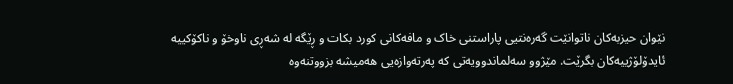نێوان حیزبەکان ناتوانێت گەرەنتیی پاراستنی خاک و مافەکانی کورد بکات و ڕێگە لە شەڕی ناوخۆ و ناکۆکییە ئایدۆلۆژییەکان بگرێت. مێژوو سەلماندوویەتی کە پەرتەوازەیی هەمیشە بزووتنەوە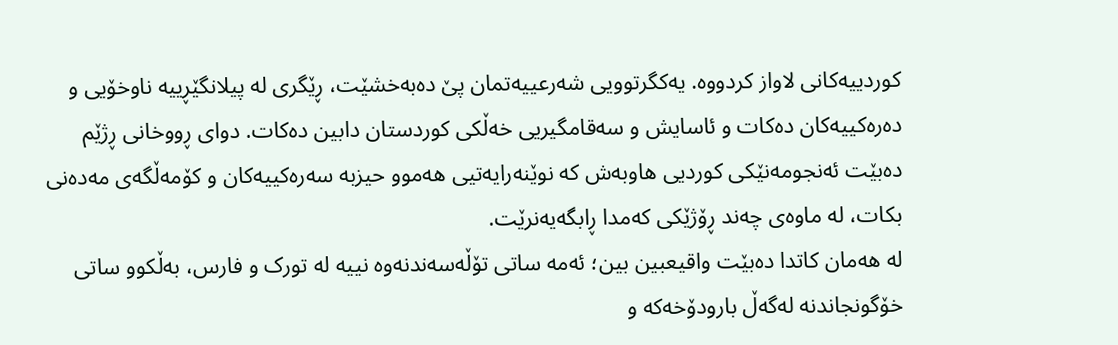کوردییەکانی لاواز کردووە. یەکگرتوویی شەرعییەتمان پێ دەبەخشێت، ڕێگری لە پیلانگێڕییە ناوخۆیی و دەرەکییەکان دەکات و ئاسایش و سەقامگیریی خەڵکی کوردستان دابین دەکات. دوای ڕووخانی ڕژێم دەبێت ئەنجومەنێکی کوردیی هاوبەش کە نوێنەرایەتیی هەموو حیزبە سەرەکییەکان و کۆمەڵگەی مەدەنی بکات، لە ماوەی چەند ڕۆژێکی کەمدا ڕابگەیەنرێت.
لە هەمان کاتدا دەبێت واقیعبین بین؛ ئەمە ساتی تۆڵەسەندنەوە نییە لە تورک و فارس، بەڵکوو ساتی خۆگونجاندنە لەگەڵ بارودۆخەکە و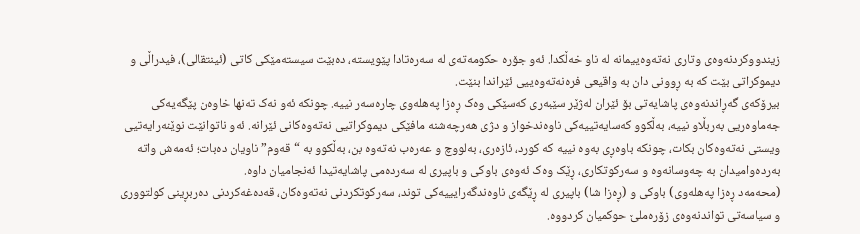زیندووکردنەوەی وتاری نەتەوەییمانە لە ناو خەڵکدا. ئەو جۆرە حکومەتەی لە سەرەتادا پێویستە، دەبێت سیستەمێکی کاتی (ئینتقالی)، فیدراڵی و دیموکراتی بێت کە بە ڕوونی دان بە واقیعی فرەنەتەوەییی ئێراندا بنێت.
بیرۆکەی گەڕاندنەوەی پاشایەتی بۆ ئێران لەژێر سێبەری کەسێکی وەک ڕەزا پەهلەوی چارەسەر نییە. چونکە ئەو نەک تەنها خاوەن پێگەیەکی جەماوەریی بەربڵاو نییە، بەڵکوو کەسایەتییەکی ناوەندخواز و دژی هەرچەشنە مافێکی دیموکراتیی نەتەوەکانی ئێرانە. ئەو ناتوانێت نوێنەرایەتیی ویستی نەتەوەکان بکات، چونکە باوەڕی بەوە نییە کە کورد، ئازەری، بەلووچ و عەرەب نەتەوە بن، بەڵکوو بە “قەوم” ناویان دەبات؛ ئەمەش واتە بەردەوامیدان بە چەوسانەوە و سەرکوتکاری، ڕێک وەک ئەوەی باوکی و باپیری لە سەردەمی پاشایەتیدا ئەنجامیان داوە.
(محەمەد ڕەزا پەهلەوی) باوکی و (ڕەزا شا) باپیری لە ڕێگەی ناوەندگەرایییەکی توند، سەرکوتکردنی نەتەوەکان، قەدەغەکردنی دەربڕینی کولتووری و سیاسەتی تواندنەوەی زۆرەملێ حوکمیان کردووە.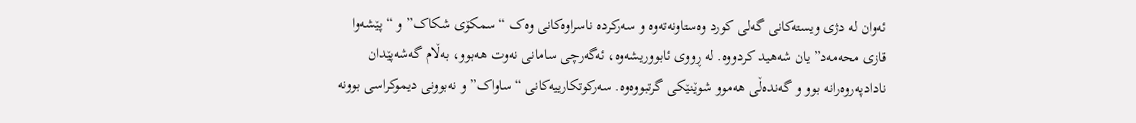ئەوان لە دژی ویستەکانی گەلی کورد وەستاونەتەوە و سەرکردە ناسراوەکانی وەک “سمکۆی شکاک” و “پێشەوا قازی محەمەد”یان شەهید کردووە. لە ڕووی ئابووریشەوە، ئەگەرچی سامانی نەوت هەبوو، بەڵام گەشەپێدان نادادپەروەرانە بوو و گەندەڵی هەموو شوێنێکی گرتبووەوە. سەرکوتکارییەکانی “ساواک” و نەبوونی دیموکراسی بوونە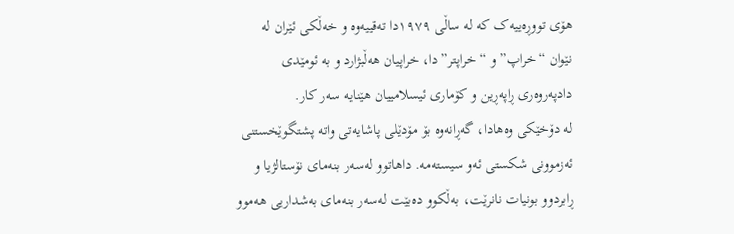هۆی تووڕەییەک کە لە ساڵی ١٩٧٩دا تەقییەوە و خەڵکی ئێران لە نێوان “خراپ” و “خراپتر”دا، خراپیان هەڵبژارد و بە ئومێدی دادپەروەری ڕاپەڕین و کۆماری ئیسلامییان هێنایە سەر کار.
لە دۆخێکی وەهادا، گەڕانەوە بۆ مۆدێلی پاشایەتی واتە پشتگوێخستنی ئەزموونی شکستی ئەو سیستەمە. داهاتوو لەسەر بنەمای نۆستالژیا و ڕابردوو بونیات نانرێت، بەڵکوو دەبێت لەسەر بنەمای بەشداریی هەموو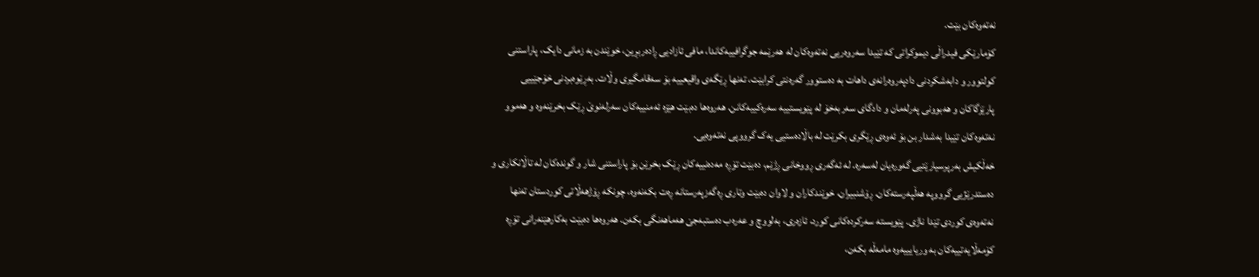نەتەوەکان بێت.
کۆمارێکی فیدراڵی دیموکراتی کە تێیدا سەروەریی نەتەوەکان لە هەرێمە جوگرافییەکاندا، مافی ئازادیی ڕادەربڕین، خوێندن بە زمانی دایک، پاراستنی کولتوور و دابەشکردنی دادپەروەرانەی داهات بە دەستوور گەرەنتی کرابێت، تەنها ڕێگەی واقیعییە بۆ سەقامگیری وڵات. بەڕێوەبردنی خۆجێییی پارێزگاکان و هەبوونی پەرلەمان و دادگای سەربەخۆ لە پێویستییە سەرەکییەکانن. هەروەها دەبێت هێزە ئەمنییەکان سەرلەنوێ ڕێک بخرێنەوە و هەموو نەتەوەکان تێیدا بەشدار بن بۆ ئەوەی ڕێگری بکرێت لە باڵادەستیی یەک گرووپی نەتەوەیی.
خەڵکیش بەرپرسیارێتیی گەورەیان لەسەرە. لە ئەگەری ڕووخانی ڕژێم، دەبێت تۆڕە مەدەنییەکان ڕێک بخرێن بۆ پاراستنی شار و گوندەکان لە تاڵانکاری و دەستدرێژیی گرووپە هەڵپەرستەکان. ڕۆشنبیران، خوێندکاران و لاوان دەبێت وتاری ڕەگەزپەرستانە ڕەت بکەنەوە، چونکە ڕۆژهەڵاتی کوردستان تەنها نەتەوەی کوردی تێدا ناژی. پێویستە سەرکردەکانی کورد، ئازەری، بەلووچ و عەرەب دەستبەجێ هەماهەنگی بکەن. هەروەها دەبێت بەکارهێنەرانی تۆڕە کۆمەڵایەتییەکان بە وریایییەوە مامەڵە بکەن،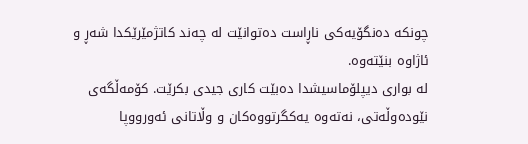چونکە دەنگۆیەکی ناڕاست دەتوانێت لە چەند کاتژمێرێکدا شەڕ و ئاژاوە بنێتەوە.
لە بواری دیپلۆماسیشدا دەبێت کاری جیدی بکرێت. کۆمەڵگەی نێودەوڵەتی، نەتەوە یەکگرتووەکان و وڵاتانی ئەورووپا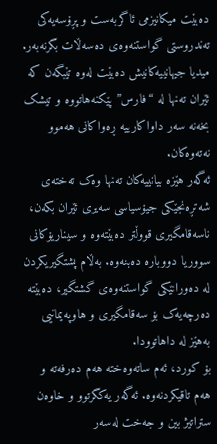دەبێت میکانیزمی ئاگربەست و پڕۆسەیەکی تەندروستی گواستنەوەی دەسەڵات بگرنەبەر. میدیا جیهانییەکانیش دەبێت لەوە تێبگەن کە ئێران تەنها لە “فارس” پێکنەهاتووە و تیشک بخەنە سەر داواکارییە ڕەواکانی هەموو نەتەوەکان.
ئەگەر هێزە بیانییەکان تەنها وەک تەختەی شەتڕەنجێکی جیۆسیاسی سەیری ئێران بکەن، ناسەقامگیری قووڵتر دەبێتەوە و سیناریۆکانی سووریا دووبارە دەبنەوە. بەڵام پشتگیریکردن لە دەورانێکی گواستنەوەی گشتگیر، دەبێتە دەرچەیەک بۆ سەقامگیری و هاوپەیمانیی بەهێز لە داهاتوودا.
بۆ کورد، ئەم ساتەوەختە هەم دەرفەتە و هەم تاقیکردنەوە. ئەگەر یەکگرتوو و خاوەن ستراتیژ بین و جەخت لەسەر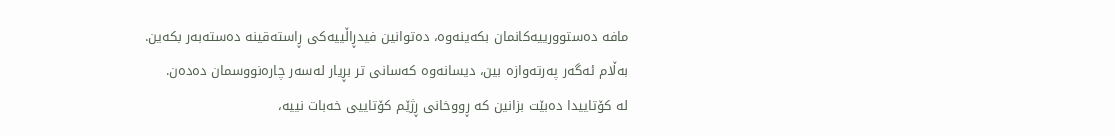مافە دەستوورییەکانمان بکەینەوە، دەتوانین فیدڕاڵییەکی ڕاستەقینە دەستەبەر بکەین. بەڵام ئەگەر پەرتەوازە بین، دیسانەوە کەسانی تر بڕیار لەسەر چارەنووسمان دەدەن.
لە کۆتاییدا دەبێت بزانین کە ڕووخانی ڕژێم کۆتاییی خەبات نییە،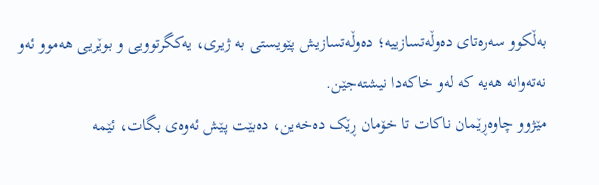بەڵکوو سەرەتای دەوڵەتسازییە؛ دەوڵەتسازیش پێویستی بە ژیری، یەکگرتوویی و بوێریی هەموو ئەو نەتەوانە هەیە کە لەو خاکەدا نیشتەجێن.
مێژوو چاوەڕێمان ناکات تا خۆمان ڕێک دەخەین، دەبێت پێش ئەوەی بگات، ئێمە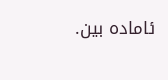ئامادە بین.